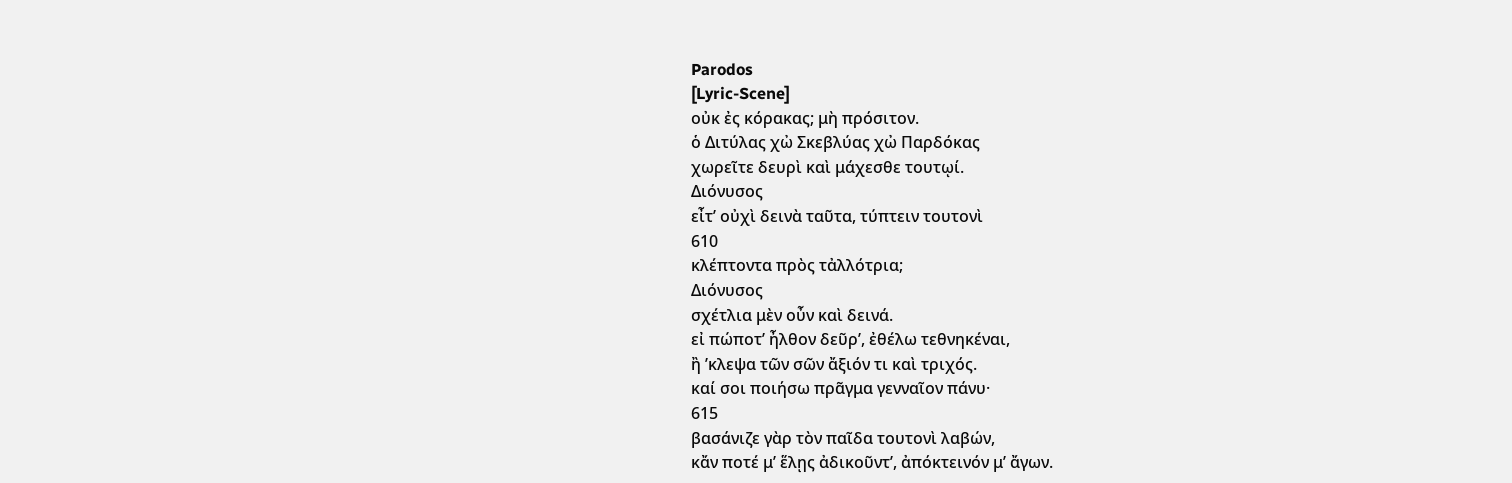Parodos
[Lyric-Scene]
οὐκ ἐς κόρακας; μὴ πρόσιτον.
ὁ Διτύλας χὠ Σκεβλύας χὠ Παρδόκας
χωρεῖτε δευρὶ καὶ μάχεσθε τουτῳί.
Διόνυσος
εἶτʼ οὐχὶ δεινὰ ταῦτα, τύπτειν τουτονὶ
610
κλέπτοντα πρὸς τἀλλότρια;
Διόνυσος
σχέτλια μὲν οὖν καὶ δεινά.
εἰ πώποτʼ ἦλθον δεῦρʼ, ἐθέλω τεθνηκέναι,
ἢ ʼκλεψα τῶν σῶν ἄξιόν τι καὶ τριχός.
καί σοι ποιήσω πρᾶγμα γενναῖον πάνυ·
615
βασάνιζε γὰρ τὸν παῖδα τουτονὶ λαβών,
κἄν ποτέ μʼ ἕλῃς ἀδικοῦντʼ, ἀπόκτεινόν μʼ ἄγων.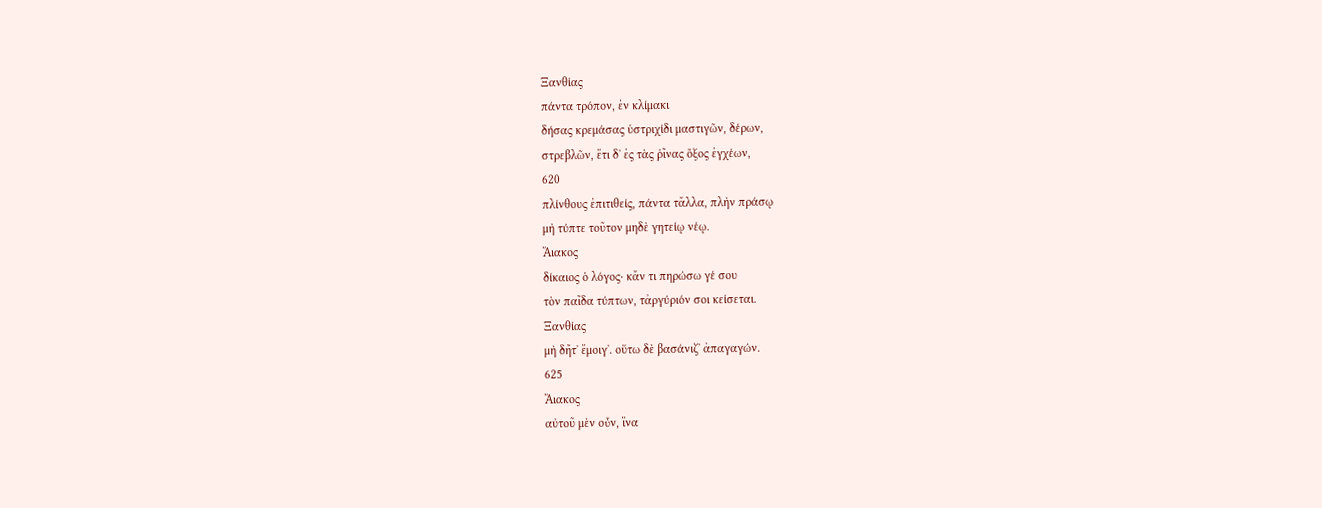Ξανθίας
πάντα τρόπον, ἐν κλίμακι
δήσας κρεμάσας ὑστριχίδι μαστιγῶν, δέρων,
στρεβλῶν, ἔτι δʼ ἐς τὰς ῥῖνας ὄξος ἐγχέων,
620
πλίνθους ἐπιτιθείς, πάντα τἄλλα, πλὴν πράσῳ
μὴ τύπτε τοῦτον μηδὲ γητείῳ νέῳ.
Ἄιακος
δίκαιος ὁ λόγος· κἄν τι πηρώσω γέ σου
τὸν παῖδα τύπτων, τἀργύριόν σοι κείσεται.
Ξανθίας
μὴ δῆτʼ ἔμοιγʼ. οὕτω δὲ βασάνιζʼ ἀπαγαγών.
625
Ἄιακος
αὐτοῦ μὲν οὖν, ἵνα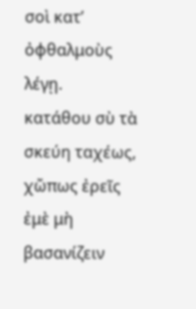σοὶ κατʼ ὀφθαλμοὺς λέγῃ.
κατάθου σὺ τὰ σκεύη ταχέως, χὤπως ἐρεῖς
ἐμὲ μὴ βασανίζειν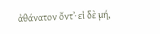ἀθάνατον ὄντʼ· εἰ δὲ μή,